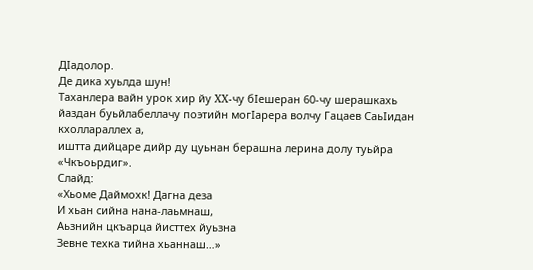ДIадолор.
Де дика хуьлда шун!
Таханлера вайн урок хир йу XX-чу бIешеран 60-чу шерашкахь йаздан буьйлабеллачу поэтийн могIарера волчу Гацаев СаьIидан кхоллараллех а,
иштта дийцаре дийр ду цуьнан берашна лерина долу туьйра «Чкъоьрдиг».
Слайд:
«Хьоме Даймохк! Дагна деза
И хьан сийна нана-лаьмнаш,
Аьзнийн цкъарца йисттех йуьзна
Зевне техка тийна хьаннаш…»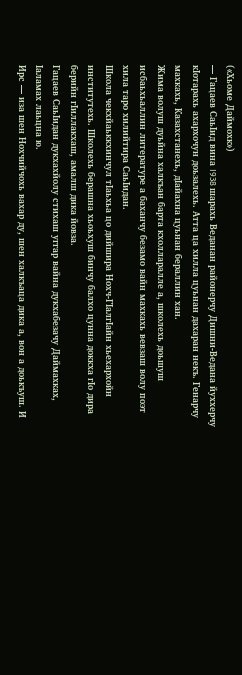(«Хьоме Даймохк»)
— Гацаев СаьIид вина I938 шарахь Веданан районерчу Дишни-Ведана йуххерчу кIотарахь ахархочун доьзалехь. Атта ца хилла цуьнан дахаран некъ. Генарчу махкахь, Казахстанехь, дIайахна цуьнан бераллин хан.
Жима волуш дуьйна халкъан барта кхолларалле а, школехь доьшуш исбаьхьаллин литературе а баханчу безамо вайн махкахь вевзаш волу поэт хила таро хилийтира СаьIидан.
Школа чекхйаьккхинчул тIаьхьа цо дийшира Нохч-ГIалгIайн хьехархойн институтехь. Школехь берашна хьоьхуш бинчу балхо цунна доккха гIо дира берийн гIиллакхаш, амалш дика йовза.
Гацаев СаьIидан дукхахйолу стихаш уггар вайна дукхабезачу Даймахках, Iаламах лаьцна ю.
Ирс — иза шен Нохчийчохь вахар ду, шен халкъаца дика а, вон а доькъуш. И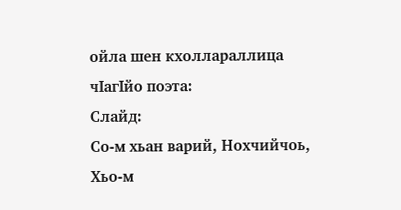ойла шен кхоллараллица чIагIйо поэта:
Слайд:
Со-м хьан варий, Нохчийчоь,
Хьо-м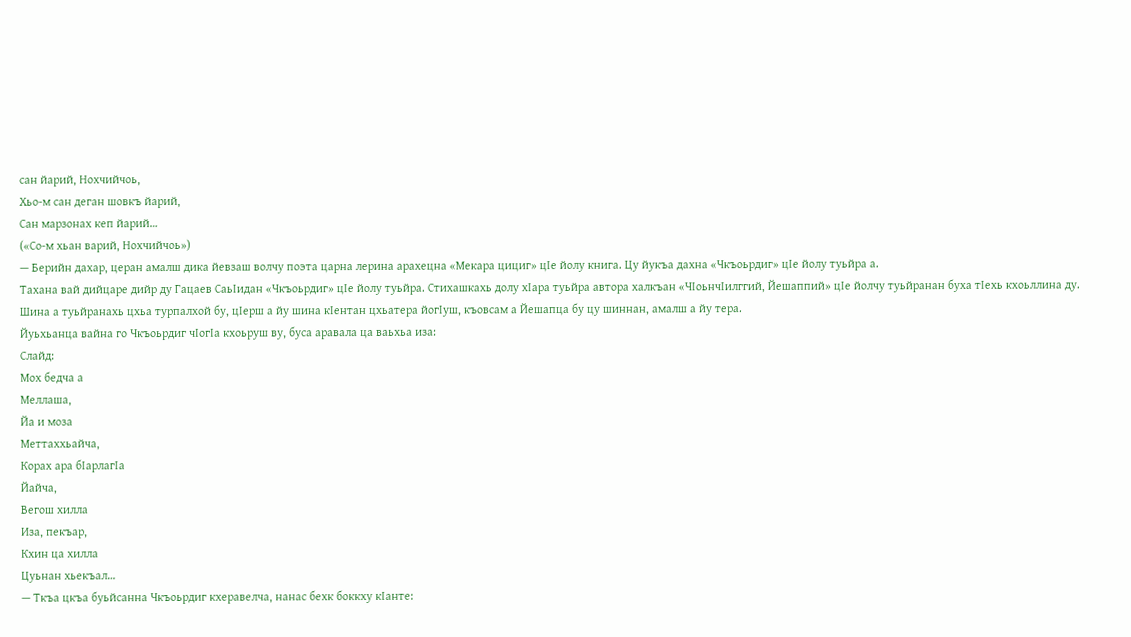сан йарий, Нохчийчоь,
Хьо-м сан деган шовкъ йарий,
Сан марзонах кеп йарий…
(«Со-м хьан варий, Нохчийчоь»)
— Берийн дахар, церан амалш дика йевзаш волчу поэта царна лерина арахецна «Мекара цициг» цIе йолу книга. Цу йукъа дахна «Чкъоьрдиг» цIе йолу туьйра а.
Тахана вай дийцаре дийр ду Гацаев СаьIидан «Чкъоьрдиг» цIе йолу туьйра. Стихашкахь долу хIара туьйра автора халкъан «ЧIоьнчIилггий, Йешаппий» цIе йолчу туьйранан буха тIехь кхоьллина ду. Шина а туьйранахь цхьа турпалхой бу, цIерш а йу шина кIентан цхьатера йогIуш, къовсам а Йешапца бу цу шиннан, амалш а йу тера.
Йуьхьанца вайна го Чкъоьрдиг чIогIа кхоьруш ву, буса аравала ца ваьхьа иза:
Слайд:
Мох бедча а
Меллаша,
Йа и моза
Меттаххьайча,
Корах ара бIарлагIа
Йайча,
Вегош хилла
Иза, пекъар,
Кхин ца хилла
Цуьнан хьекъал…
— Ткъа цкъа буьйсанна Чкъоьрдиг кхеравелча, нанас бехк боккху кIанте: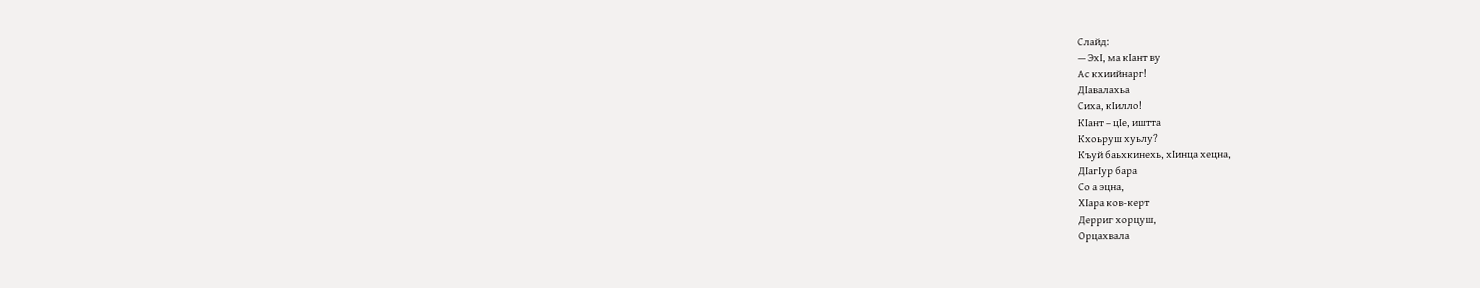Слайд:
— ЭхI, ма кIант ву
Ас кхиийнарг!
ДIавалахьа
Сиха, кIилло!
КIант – цIе, иштта
Кхоьруш хуьлу?
Къуй баьхкинехь, хIинца хецна,
ДIагIур бара
Со а эцна,
ХIара ков-керт
Дерриг хорцуш,
Орцахвала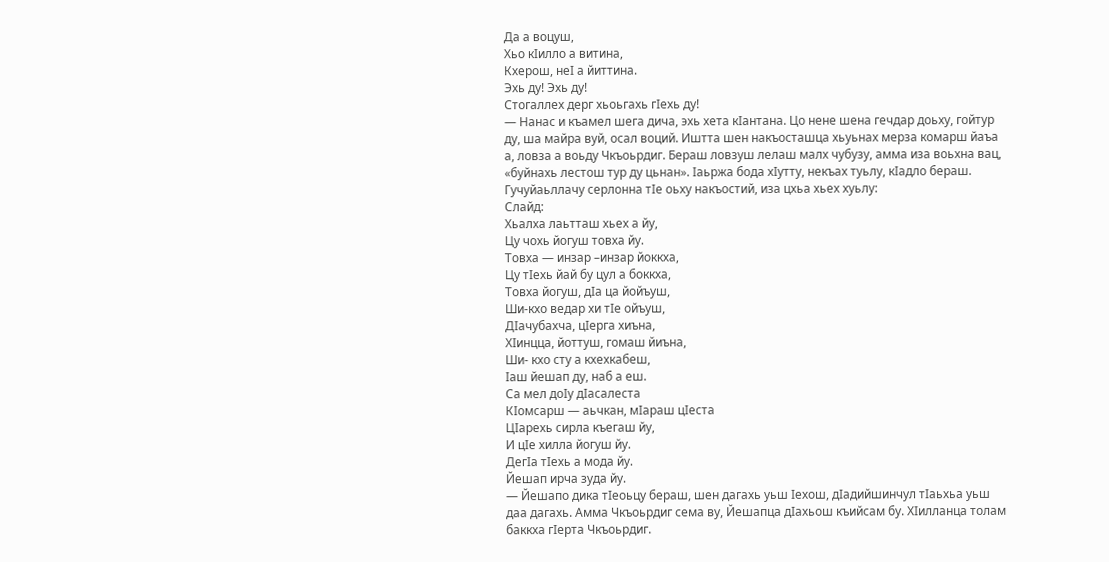Да а воцуш,
Хьо кIилло а витина,
Кхерош, неI а йиттина.
Эхь ду! Эхь ду!
Стогаллех дерг хьоьгахь гIехь ду!
— Нанас и къамел шега дича, эхь хета кIантана. Цо нене шена гечдар доьху, гойтур ду, ша майра вуй, осал воций. Иштта шен накъосташца хьуьнах мерза комарш йаъа а, ловза а воьду Чкъоьрдиг. Бераш ловзуш лелаш малх чубузу, амма иза воьхна вац, «буйнахь лестош тур ду цьнан». Iаьржа бода хIутту, некъах туьлу, кIадло бераш. Гучуйаьллачу серлонна тIе оьху накъостий, иза цхьа хьех хуьлу:
Слайд:
Хьалха лаьтташ хьех а йу,
Цу чохь йогуш товха йу.
Товха — инзар –инзар йоккха,
Цу тIехь йай бу цул а боккха,
Товха йогуш, дIа ца йойъуш,
Ши-кхо ведар хи тIе ойъуш,
ДIачубахча, цIерга хиъна,
ХIинцца, йоттуш, гомаш йиъна,
Ши- кхо сту а кхехкабеш,
Iаш йешап ду, наб а еш.
Са мел доIу дIасалеста
КIомсарш — аьчкан, мIараш цIеста
ЦIарехь сирла къегаш йу,
И цIе хилла йогуш йу.
ДегIа тIехь а мода йу.
Йешап ирча зуда йу.
— Йешапо дика тIеоьцу бераш, шен дагахь уьш Iехош, дIадийшинчул тIаьхьа уьш даа дагахь. Амма Чкъоьрдиг сема ву, Йешапца дIахьош къийсам бу. ХIилланца толам баккха гIерта Чкъоьрдиг.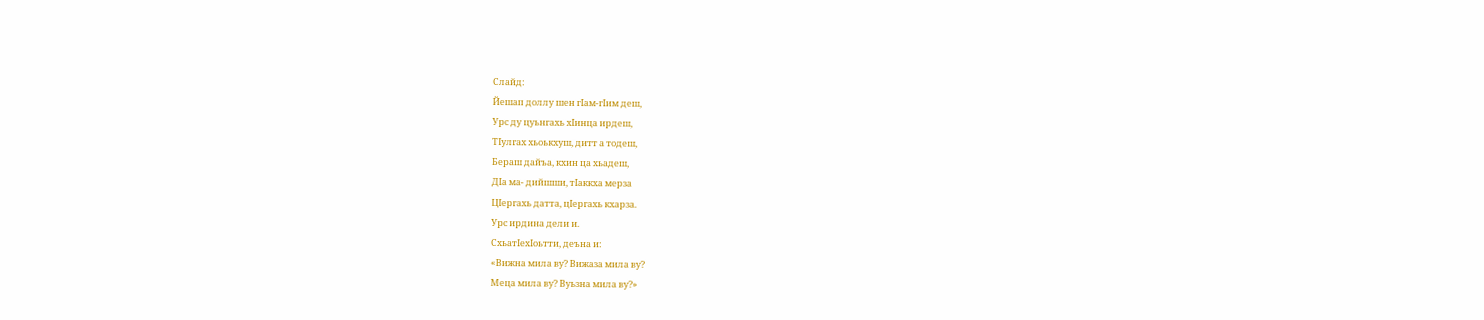Слайд:
Йешап доллу шен гIам-гIим деш,
Урс ду цуьнгахь хIинца ирдеш,
ТIулгах хьоькхуш, дитт а тодеш,
Бераш дайъа, кхин ца хьадеш,
ДIа ма- дийшши, тIаккха мерза
ЦIергахь датта, цIергахь кхарза.
Урс ирдина дели и.
СхьатIехIоьтти, деъна и:
«Вижна мила ву? Вижаза мила ву?
Меца мила ву? Вуьзна мила ву?»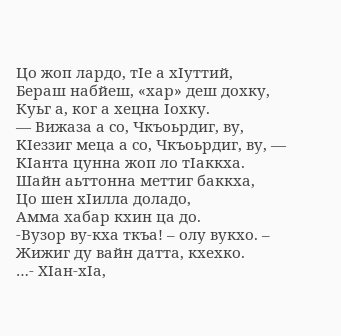Цо жоп лардо, тIе а хIуттий,
Бераш набйеш, «хар» деш дохку,
Куьг а, ког а хецна Iохку.
— Вижаза а со, Чкъоьрдиг, ву,
КIеззиг меца а со, Чкъоьрдиг, ву, —
КIанта цунна жоп ло тIаккха.
Шайн аьттонна меттиг баккха,
Цо шен хIилла доладо,
Амма хабар кхин ца до.
-Вузор ву-кха ткъа! – олу вукхо. –
Жижиг ду вайн датта, кхехко.
…- ХIан-хIа,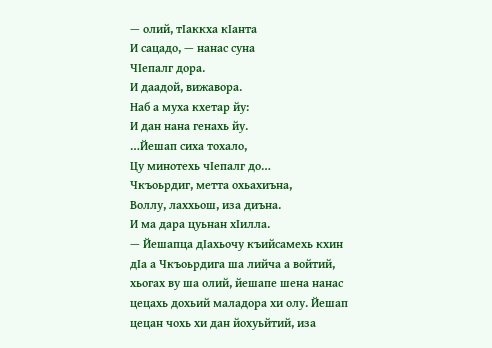— олий, тIаккха кIанта
И сацадо, — нанас суна
ЧIепалг дора.
И даадой, вижавора.
Наб а муха кхетар йу:
И дан нана генахь йу.
…Йешап сиха тохало,
Цу минотехь чIепалг до…
Чкъоьрдиг, метта охьахиъна,
Воллу, лаххьош, иза диъна.
И ма дара цуьнан хIилла.
— Йешапца дIахьочу къийсамехь кхин дIа а Чкъоьрдига ша лийча а войтий, хьогах ву ша олий, йешапе шена нанас цецахь дохьий маладора хи олу. Йешап цецан чохь хи дан йохуьйтий, иза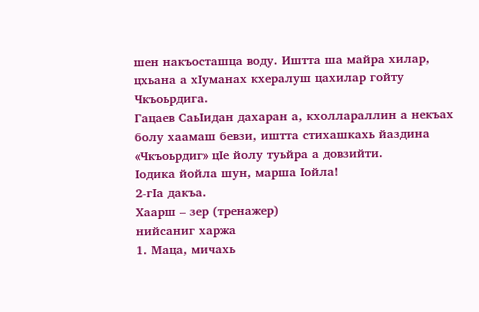шен накъосташца воду. Иштта ша майра хилар, цхьана а хIуманах кхералуш цахилар гойту Чкъоьрдига.
Гацаев СаьIидан дахаран а, кхоллараллин а некъах болу хаамаш бевзи, иштта стихашкахь йаздина «Чкъоьрдиг» цIе йолу туьйра а довзийти.
Iодика йойла шун, марша Iойла!
2-гIа дакъа.
Хаарш – зер (тренажер)
нийсаниг харжа
1. Маца, мичахь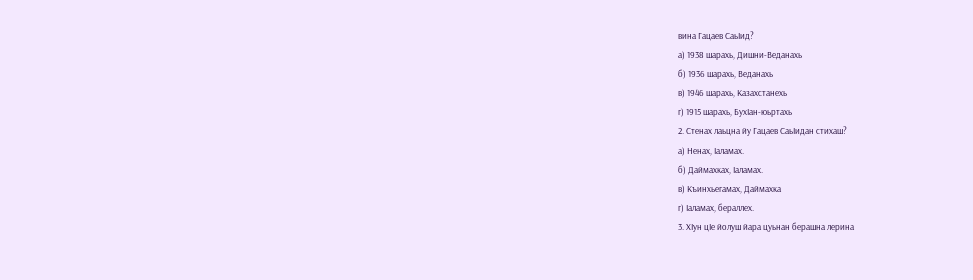вина Гацаев СаьIид?
а) 1938 шарахь, Дишни-Веданахь
б) 1936 шарахь, Веданахь
в) 1946 шарахь, Казахстанехь
г) 1915 шарахь, БухIан-юьртахь
2. Стенах лаьцна йу Гацаев СаьIидан стихаш?
а) Ненах, Iаламах.
б) Даймахках, Iаламах.
в) Къинхьегамах, Даймахка
г) Iаламах, бераллех.
3. ХIун цIе йолуш йара цуьнан берашна лерина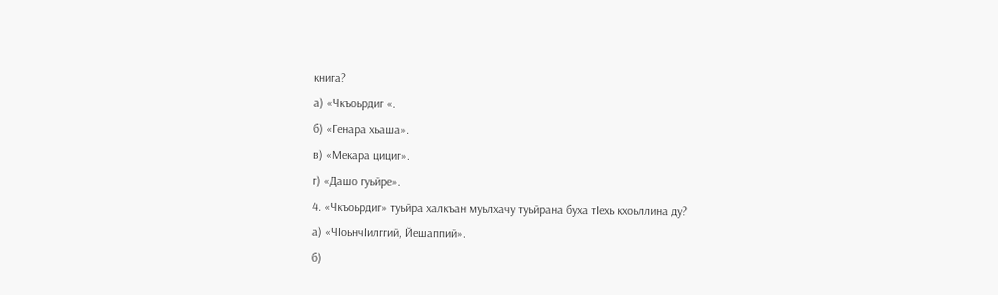книга?
а) «Чкъоьрдиг «.
б) «Генара хьаша».
в) «Мекара цициг».
г) «Дашо гуьйре».
4. «Чкъоьрдиг» туьйра халкъан муьлхачу туьйрана буха тIехь кхоьллина ду?
а) «ЧIоьнчIилггий, Йешаппий».
б)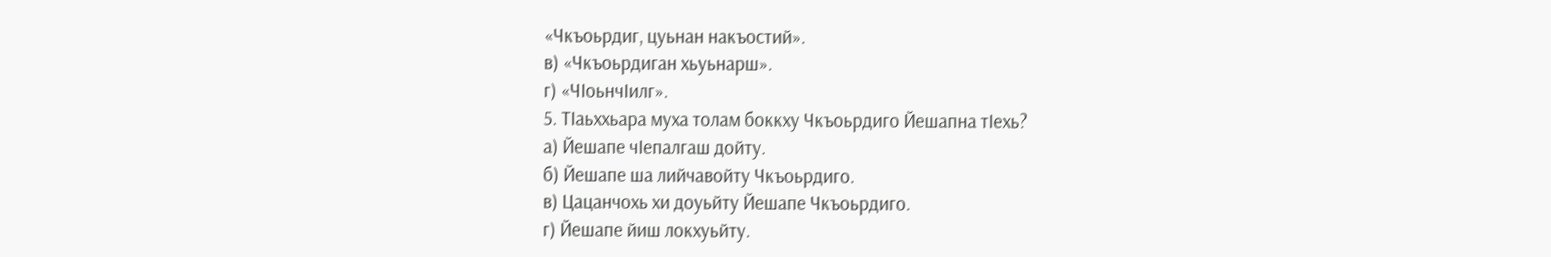«Чкъоьрдиг, цуьнан накъостий».
в) «Чкъоьрдиган хьуьнарш».
г) «ЧIоьнчIилг».
5. ТIаьххьара муха толам боккху Чкъоьрдиго Йешапна тIехь?
а) Йешапе чIепалгаш дойту.
б) Йешапе ша лийчавойту Чкъоьрдиго.
в) Цацанчохь хи доуьйту Йешапе Чкъоьрдиго.
г) Йешапе йиш локхуьйту.